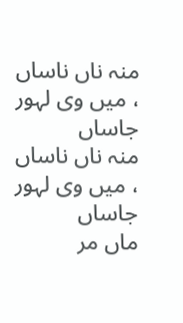منہ ناں ناساں ، میں وی لہور جاساں
منہ ناں ناساں ، میں وی لہور جاساں
ماں مر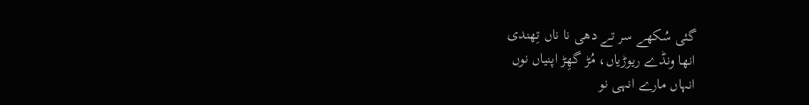گئی سُکھے سر تے دھی نا ناں تِھندی
انھا ونڈے ریوڑیاں، مُڑ گھِڑ اپنیاں نوں
انہاں مارے انہی نو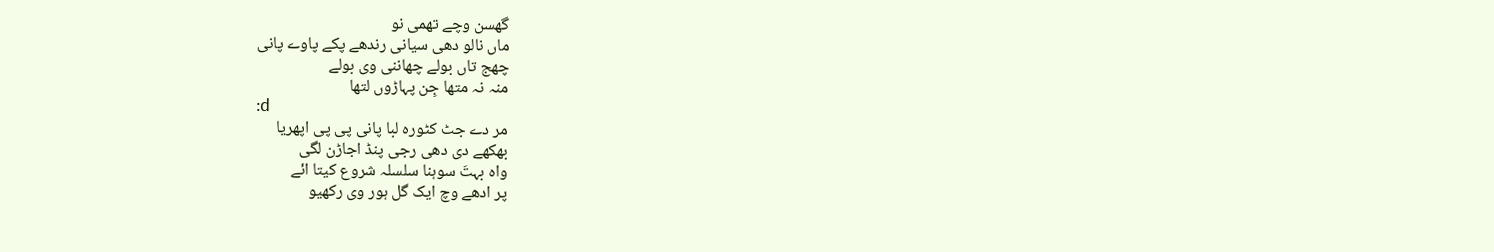گھسن وچے تھمی نو
ماں نالو دھی سیانی رندھے پکے پاوے پانی
چھج تاں بولے چھاننی وی بولے
منہ نہ متھا جِن پہاڑوں لتھا
:d
مر دے جٹ کٹورہ لبا پانی پی پی اپھریا
بھکھے دی دھی رجی پنڈ اجاڑن لگی
واہ بہتَ سوہنا سلسلہ شروع کیتا ائے
پر ادھے وچ ایک گل ہور وی رکھیو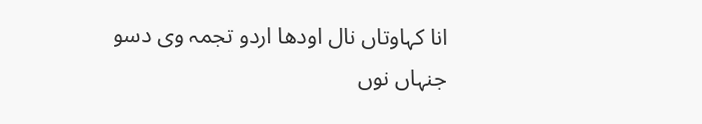انا کہاوتاں نال اودھا اردو تجمہ وی دسو
جنہاں نوں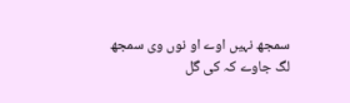سمجھ نہیں اوے او نوں وی سمجھ
لگ جاوے کہ کی گل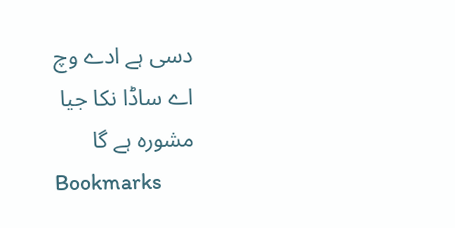دسی ہے ادے وچ
اے ساڈا نکا جیا مشورہ ہے گا
Bookmarks